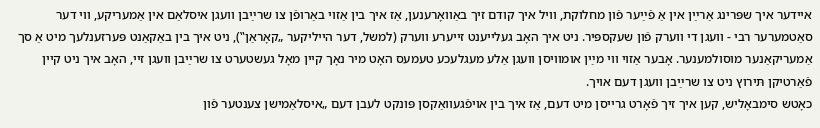איידער איך שפּרינג אַרײַן אין אַ פֿײַער פֿון מחלוקת, וויל איך קודם זיך באַוואָרענען, אַז איך בין אַזוי באַרופֿן צו שרײַבן וועגן איסלאַם אין אַמעריקע, ווי דער סאַטמערער רבי - וועגן די ווערק פֿון שעקספּיר. ניט איך האָב געלייענט זייערע ווערק (למשל, דער הייליקער „קאָראַן‟), ניט איך בין באַקאַנט פּערזענלעך מיט אַ סך אַמעריקאַנער מוסולמענער. אָבער אַזוי ווי מײַן אומוויסן וועגן אַלע מעגלעכע טעמעס האָט מיר נאָך קיין מאָל געשטערט צו שרײַבן וועגן זיי, האָב איך ניט קיין פֿאַרטיקן תּירוץ ניט צו שרײַבן וועגן דעם אויך.
כאָטש סימבאָליש, קען איך זיך פֿאָרט גרייסן מיט דעם, אַז איך בין אויפֿגעוואַקסן פּונקט לעבן דעם „איסלאַמישן צענטער פֿון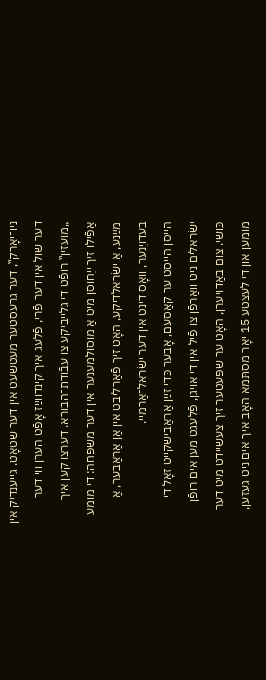ניו־יאָרק‟, דער גרעסטער מעטשעט אין דער שטאָט. גייענדיק אין דער שול אין דער פֿרי, פֿלעג איך קינדווײַז אָפֿט הערן ווי דער „מועזין‟ רופֿט די גלייביקע צו עבֿודת־הבורא. דערצו קען איך אַפֿילו זיך ייִחוסן מיט אַ מוסולמענער אין דער משפּחה: די מומע מײַנע, אַ ישׂראלדיקע, האָט זיך פֿאַרליבט אין אַן אַראַבער, אַ בעדויִנער, וואָס דינט אין דער ישׂראל־אַרמיי.
הייסן הייסט ער קאַסעם, אָבער כּדי זײַן אַראַבישקייט זאָל די ישׂראלים ניט וואַרפֿן צו פֿיל אין די אויגן, פֿלעגט מען אים רופֿן כּושי. צום באַדויערן, האָט ער שפּעטער זיך צעשיידט מיט דער מומען און די לעצטע 15 יאָר מסתּמא האָב איך אים ניט געזען,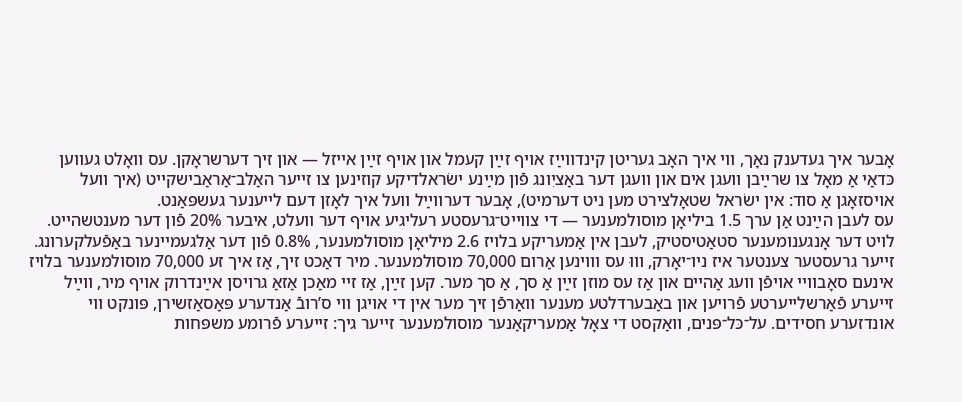אָבער איך געדענק נאָך, ווי איך האָב געריטן קינדווײַז אויף זײַן קעמל און אויף זײַן אייזל — און זיך דערשראָקן. עס וואָלט געווען כּדאַי אַ מאָל צו שרײַבן וועגן אים און וועגן דער באַציִונג פֿון מײַנע ישׂראלדיקע קוזינען צו זייער האַלב־אַראַבישקייט (איך וועל אויסזאָגן אַ סוד: אין ישׂראל שטאָלצירט מען ניט דערמיט), אָבער דערווײַל וועל איך לאָזן דעם לייענער געשפּאַנט.
עס לעבן הײַנט אַן ערך 1.5 ביליאָן מוסולמענער — די צווייט־גרעסטע רעליגיע אויף דער וועלט, איבער 20% פֿון דער מענטשהייט. לויט דער אָנגענומענער סטאַטיסטיק, לעבן אין אַמעריקע בלויז 2.6 מיליאָן מוסולמענער, 0.8% פֿון דער אַלגעמיינער באַפֿעלקערונג. זייער גרעסטער צענטער איז ניו־יאָרק, וווּ עס וווינען אַרום 70,000 מוסולמענער. מיר דאַכט זיך, אַז איך זע 70,000 מוסולמענער בלויז אינעם סאָבוויי אויפֿן וועג אַהיים און אַז עס מוזן זײַן אַ סך, אַ סך מער. קען זײַן, אַז זיי מאַכן אַזאַ גרויסן אײַנדרוק אויף מיר, ווײַל זייערע פֿאַרשלייערטע פֿרויען און באַבערדלטע מענער וואַרפֿן זיך מער אין די אויגן ווי ס’רובֿ אַנדערע פּאַסאַזשירן, פּונקט ווי אונדזערע חסידים. על־כּל־פּנים, וואַקסט די צאָל אַמעריקאַנער מוסולמענער זייער גיך: זייערע פֿרומע משפּחות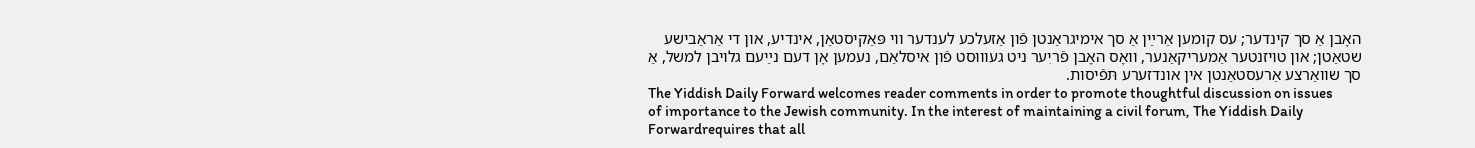האָבן אַ סך קינדער; עס קומען אַרײַן אַ סך אימיגראַנטן פֿון אַזעלכע לענדער ווי פּאַקיסטאַן, אינדיע, און די אַראַבישע שטאַטן; און טויזנטער אַמעריקאַנער, וואָס האָבן פֿריִער ניט געוווּסט פֿון איסלאַם, נעמען אָן דעם נײַעם גלויבן למשל, אַ סך שוואַרצע אַרעסטאַנטן אין אונדזערע תּפֿיסות.
The Yiddish Daily Forward welcomes reader comments in order to promote thoughtful discussion on issues of importance to the Jewish community. In the interest of maintaining a civil forum, The Yiddish Daily Forwardrequires that all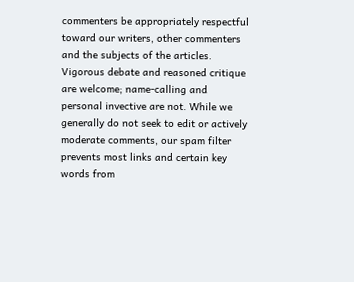commenters be appropriately respectful toward our writers, other commenters and the subjects of the articles. Vigorous debate and reasoned critique are welcome; name-calling and personal invective are not. While we generally do not seek to edit or actively moderate comments, our spam filter prevents most links and certain key words from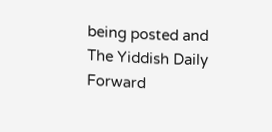being posted and The Yiddish Daily Forward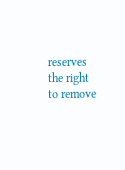reserves the right to remove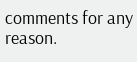comments for any reason.